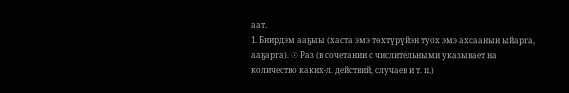аат.
1. Биирдэм ааҕыы (хаста эмэ төхтүрүйэн туох эмэ ахсаанын ыйарга, ааҕарга). ☉ Раз (в сочетании с числительными указывает на количество каких-л. действий, случаев и т. п.)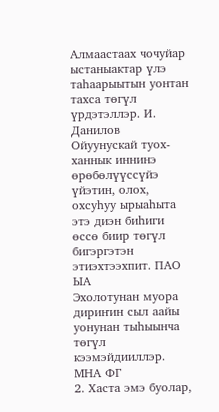Алмаастаах чочуйар ыстаныактар үлэ таһаарыытын уонтан тахса төгүл үрдэтэллэр. И. Данилов
Ойуунускай туох-ханнык иннинэ өрөбөлүүссүйэ үйэтин, олох, охсуһуу ырыаһыта этэ диэн биһиги өссө биир төгүл бигэргэтэн этиэхтээхпит. ПАО ЫА
Эхолотунан муора дириҥин сыл аайы уонунан тыһыынча төгүл кээмэйдииллэр. МНА ФГ
2. Хаста эмэ буолар,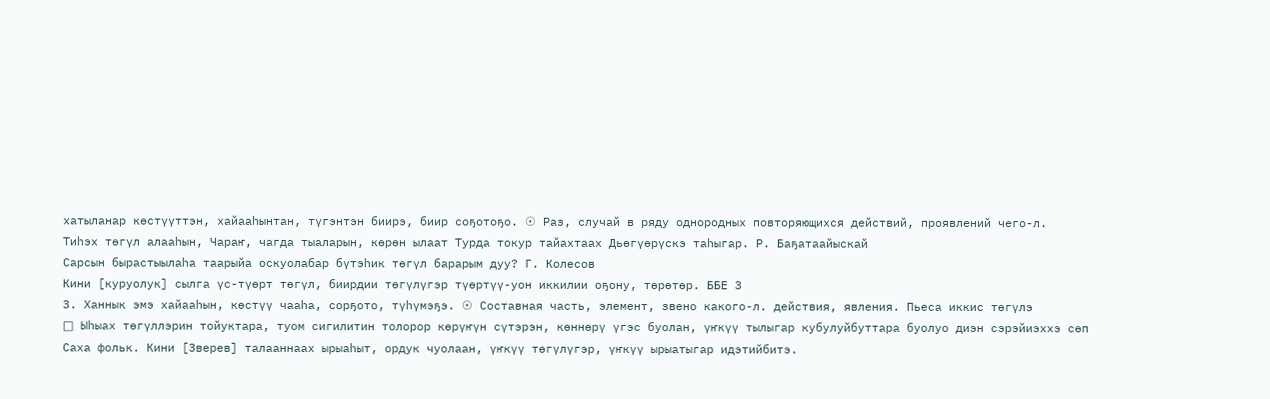хатыланар көстүүттэн, хайааһынтан, түгэнтэн биирэ, биир соҕотоҕо. ☉ Раз, случай в ряду однородных повторяющихся действий, проявлений чего-л.
Тиһэх төгүл алааһын, Чараҥ, чагда тыаларын, көрөн ылаат Турда токур тайахтаах Дьөгүөрүскэ таһыгар. Р. Баҕатаайыскай
Сарсын бырастыылаһа таарыйа оскуолабар бүтэһик төгүл барарым дуу? Г. Колесов
Кини [куруолук] сылга үс-түөрт төгүл, биирдии төгүлүгэр түөртүү-уон иккилии оҕону, төрөтөр. ББЕ З
3. Ханнык эмэ хайааһын, көстүү чааһа, сорҕото, түһүмэҕэ. ☉ Составная часть, элемент, звено какого-л. действия, явления. Пьеса иккис төгүлэ
□ Ыһыах төгүллэрин тойуктара, туом сигилитин толорор көрүҥүн сүтэрэн, көннөрү үгэс буолан, үҥкүү тылыгар кубулуйбуттара буолуо диэн сэрэйиэххэ сөп
Саха фольк. Кини [Зверев] талааннаах ырыаһыт, ордук чуолаан, үҥкүү төгүлүгэр, үҥкүү ырыатыгар идэтийбитэ.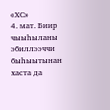«ХС»
4. мат. Биир чыыһыланы эбиллээччи быһыытынан хаста да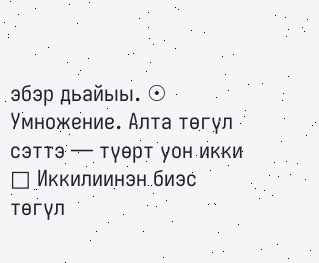эбэр дьайыы. ☉ Умножение. Алта төгүл сэттэ — түөрт уон икки
□ Иккилиинэн биэс төгүл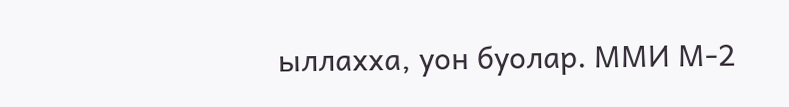ыллахха, уон буолар. ММИ М-2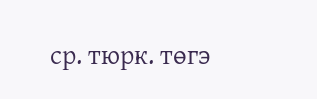ср. тюрк. төгэ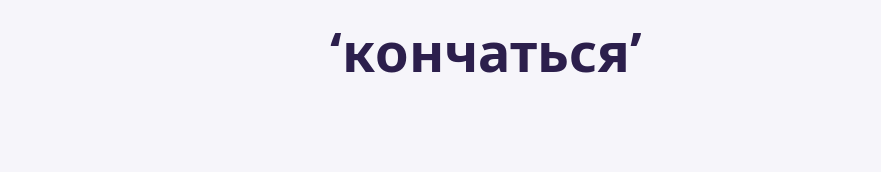‘кончаться’